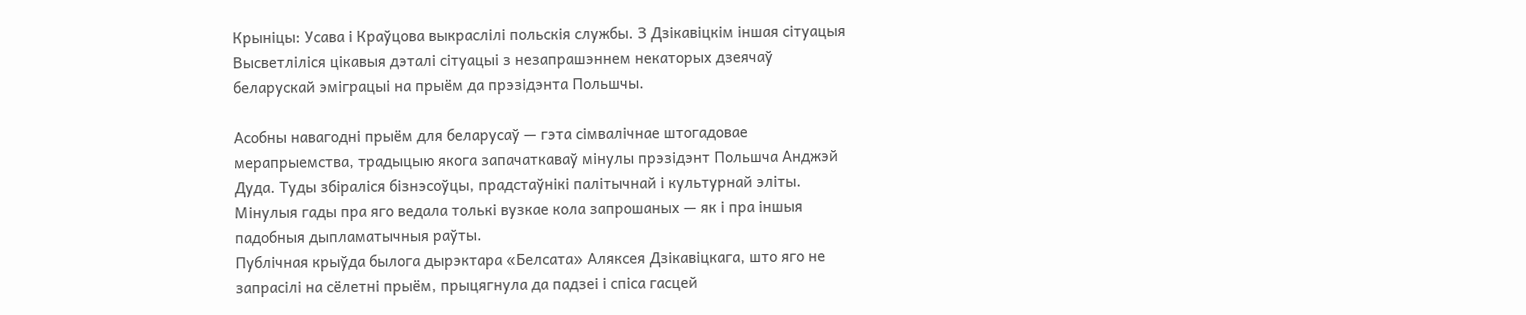Крыніцы: Усава і Краўцова выкраслілі польскія службы. З Дзікавіцкім іншая сітуацыя
Высветліліся цікавыя дэталі сітуацыі з незапрашэннем некаторых дзеячаў беларускай эміграцыі на прыём да прэзідэнта Польшчы.

Асобны навагодні прыём для беларусаў — гэта сімвалічнае штогадовае мерапрыемства, традыцыю якога запачаткаваў мінулы прэзідэнт Польшча Анджэй Дуда. Туды збіраліся бізнэсоўцы, прадстаўнікі палітычнай і культурнай эліты. Мінулыя гады пра яго ведала толькі вузкае кола запрошаных — як і пра іншыя падобныя дыпламатычныя раўты.
Публічная крыўда былога дырэктара «Белсата» Аляксея Дзікавіцкага, што яго не запрасілі на сёлетні прыём, прыцягнула да падзеі і спіса гасцей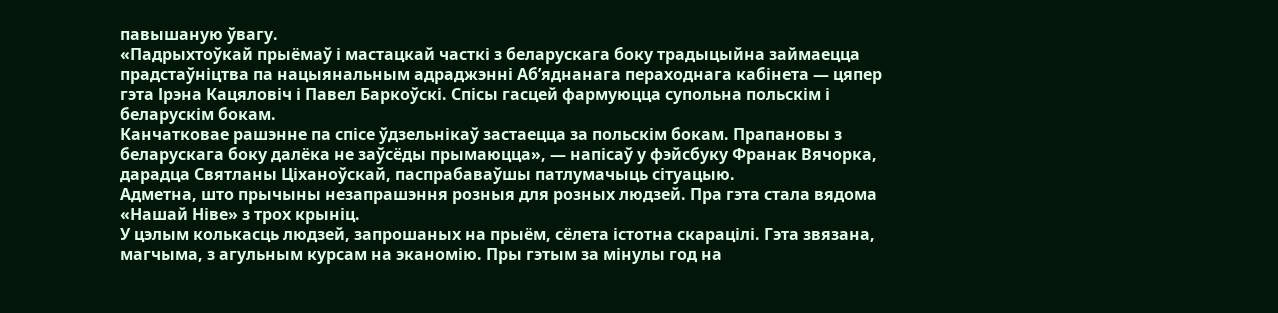павышаную ўвагу.
«Падрыхтоўкай прыёмаў і мастацкай часткі з беларускага боку традыцыйна займаецца прадстаўніцтва па нацыянальным адраджэнні Аб’яднанага пераходнага кабінета — цяпер гэта Ірэна Кацяловіч і Павел Баркоўскі. Спісы гасцей фармуюцца супольна польскім і беларускім бокам.
Канчатковае рашэнне па спісе ўдзельнікаў застаецца за польскім бокам. Прапановы з беларускага боку далёка не заўсёды прымаюцца», — напісаў у фэйсбуку Франак Вячорка, дарадца Святланы Ціханоўскай, паспрабаваўшы патлумачыць сітуацыю.
Адметна, што прычыны незапрашэння розныя для розных людзей. Пра гэта стала вядома «Нашай Ніве» з трох крыніц.
У цэлым колькасць людзей, запрошаных на прыём, сёлета істотна скарацілі. Гэта звязана, магчыма, з агульным курсам на эканомію. Пры гэтым за мінулы год на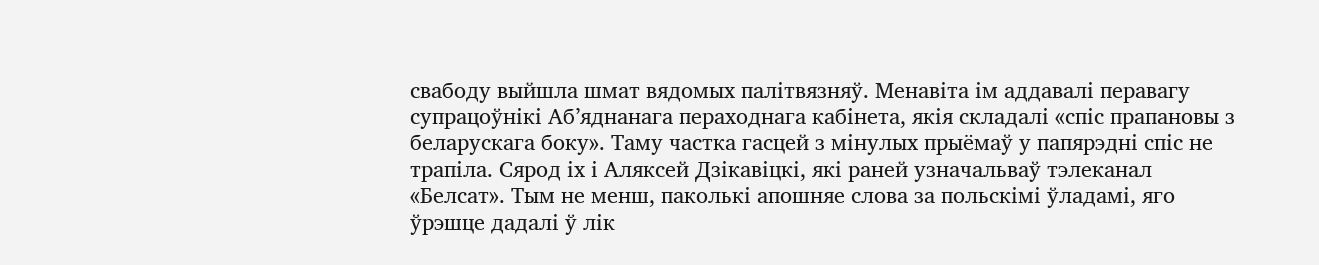свабоду выйшла шмат вядомых палітвязняў. Менавіта ім аддавалі перавагу супрацоўнікі Аб’яднанага пераходнага кабінета, якія складалі «спіс прапановы з беларускага боку». Таму частка гасцей з мінулых прыёмаў у папярэдні спіс не трапіла. Сярод іх і Аляксей Дзікавіцкі, які раней узначальваў тэлеканал «Белсат». Тым не менш, паколькі апошняе слова за польскімі ўладамі, яго ўрэшце дадалі ў лік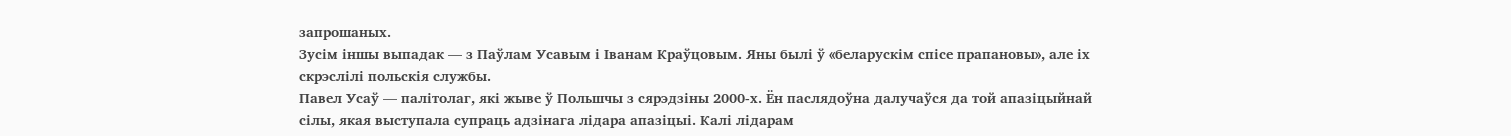запрошаных.
Зусім іншы выпадак — з Паўлам Усавым і Іванам Краўцовым. Яны былі ў «беларускім спісе прапановы», але іх скрэслілі польскія службы.
Павел Усаў — палітолаг, які жыве ў Польшчы з сярэдзіны 2000-х. Ён паслядоўна далучаўся да той апазіцыйнай сілы, якая выступала супраць адзінага лідара апазіцыі. Калі лідарам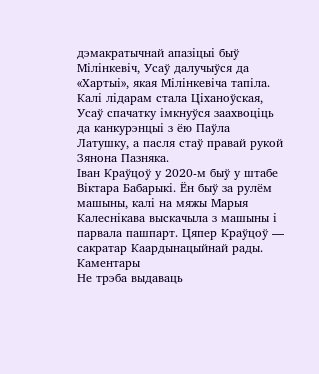дэмакратычнай апазіцыі быў Мілінкевіч, Усаў далучыўся да «Хартыі», якая Мілінкевіча тапіла. Калі лідарам стала Ціханоўская, Усаў спачатку імкнуўся заахвоціць да канкурэнцыі з ёю Паўла Латушку, а пасля стаў правай рукой Зянона Пазняка.
Іван Краўцоў у 2020‑м быў у штабе Віктара Бабарыкі. Ён быў за рулём машыны, калі на мяжы Марыя Калеснікава выскачыла з машыны і парвала пашпарт. Цяпер Краўцоў — сакратар Каардынацыйнай рады.
Каментары
Не трэба выдаваць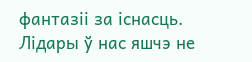фантазіі за існасць. Лідары ў нас яшчэ не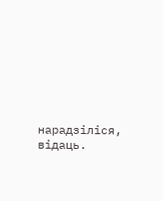нарадзіліся, відаць.